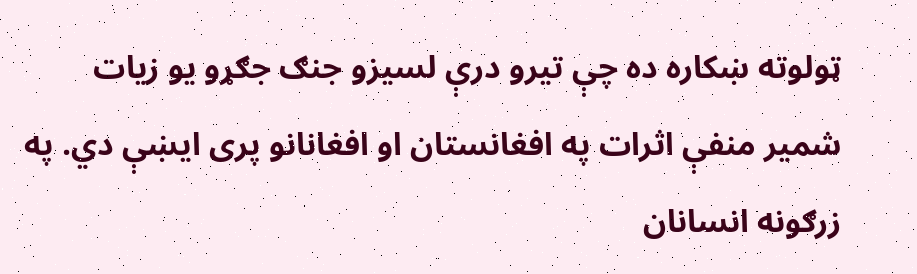ټولوته ښکاره ده چې تیرو درې لسیزو جنګ جګړو یو زیات شمیر منفې اثرات په افغانستان او افغانانو پری ایښې دي. په زرګونه انسانان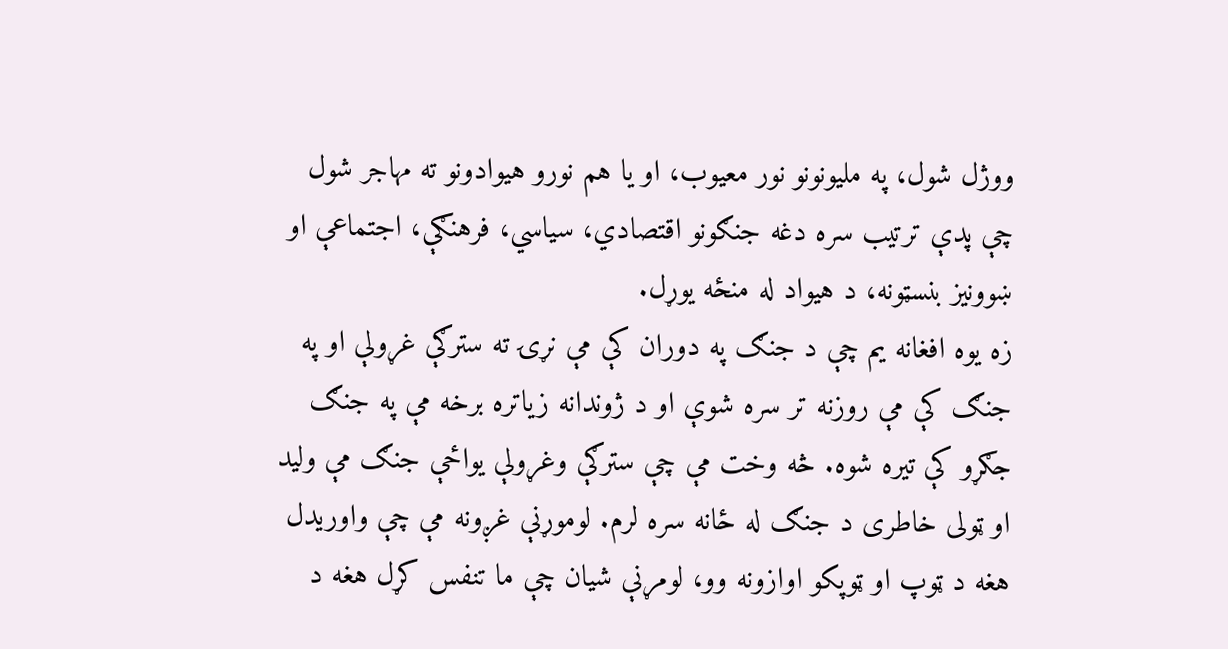ووژل شول، په ملیونونو نور معیوب، او یا هم نورو هیوادونو ته مهاجر شول چې پدې ترتیب سره دغه جنګونو اقتصادي، سیاسي، فرهنګې، اجتماعې او ښوونیز بنسټونه، د هیواد له منځه یوړل.
زه یوه افغانه یم چې د جنګ په دوران کې مې نړۍ ته سترګې غړولې او په جنګ کې مې روزنه تر سره شوې او د ژوندانه زیاتره برخه مې په جنګ جګړو کې تیره شوه. څه وخت مې چې سترګې وغړولې یواځې جنګ مې ولید او ټولی خاطری د جنګ له ځانه سره لرم. لوموړنې غږونه مې چې واوریدل هغه د ټوپ او ټوپکو اوازونه وو، لومړنې شیان چې ما تنفس کړل هغه د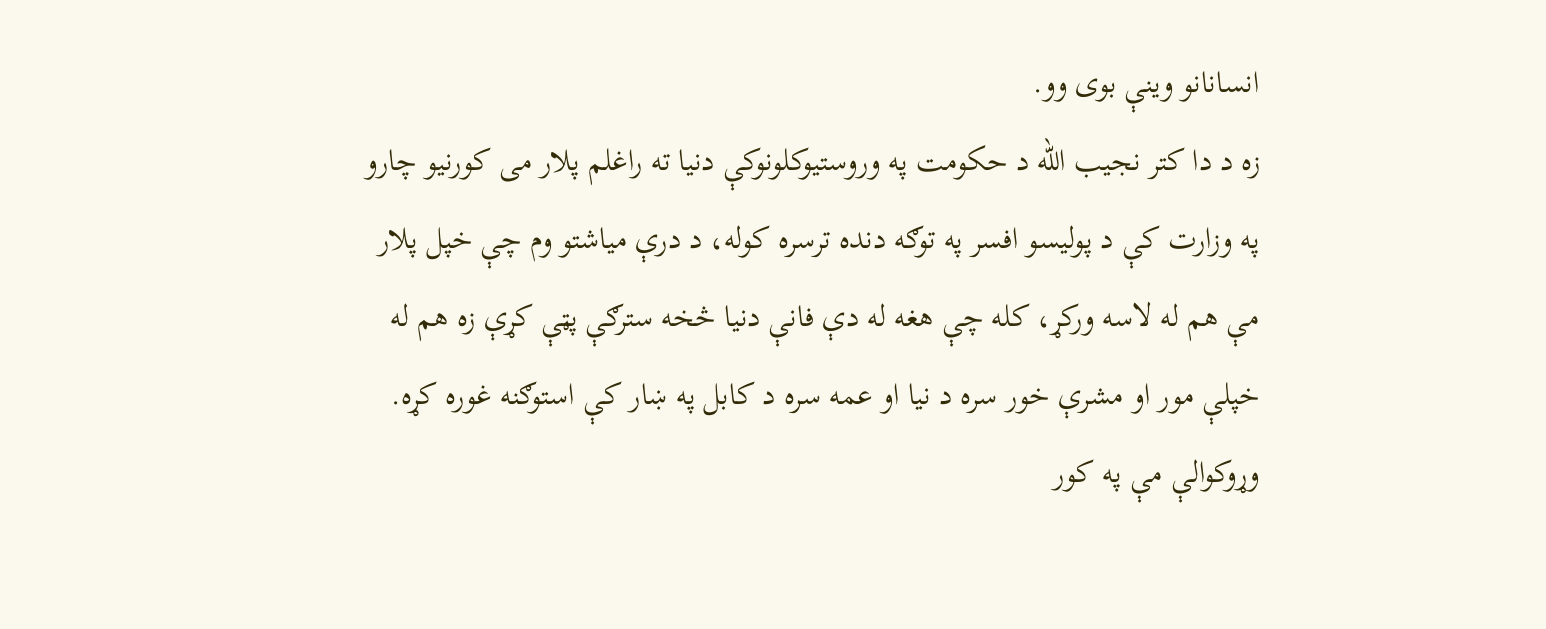انسانانو وینې بوی وو.
زه د دا کتر نجیب الله د حکومت په وروستیوکلونوکې دنیا ته راغلم پلار می کورنیو چارو په وزارت کې د پولیسو افسر په توګه دنده ترسره کوله، د درې میاشتو وم چې خپل پلار مې هم له لاسه ورکړ، کله چې هغه له دې فانې دنیا څخه سترګې پټې کړې زه هم له خپلې مور او مشرې خور سره د نیا او عمه سره د کابل په ښار کې استوګنه غوره کړه.
وړوکوالې مې په کور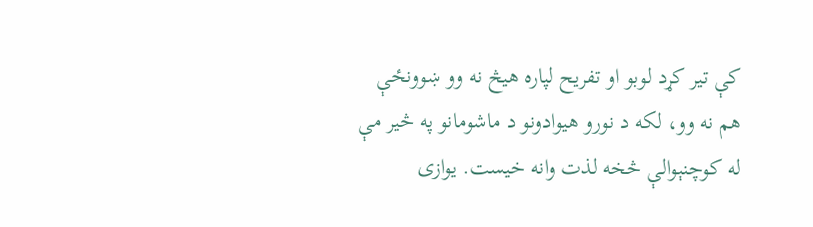کې تیر کړد لوبو او تفریح لپاره هیڅ نه وو ښوونځې هم نه وو، لکه د نورو هیوادونو د ماشومانو په څیر مې له کوچنېوالې څخه لذت وانه خیست. یوازی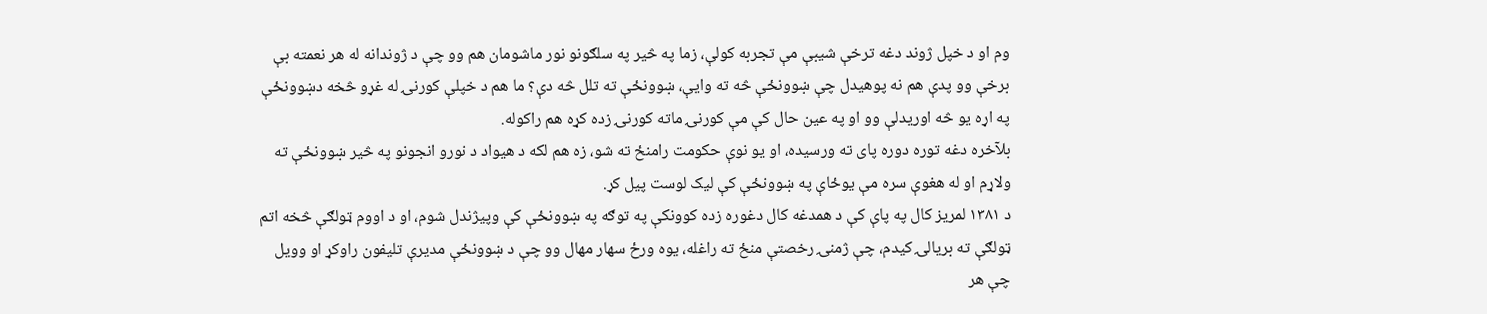وم او د خپل ژوند دغه ترخې شیبې مې تجربه کولې، زما په څير په سلګونو نور ماشومان هم وو چې د ژوندانه له هر نعمته بې برخې وو پدې هم نه پوهیدل چې ښوونځې څه ته وایې، ښوونځې ته تلل څه دې؟ ما هم د خپلې کورنۍ له غړو څخه دښوونځې په اړه یو څه اوریدلې وو او په عین حال کې مې کورنۍ ماته کورنۍ زده کړه هم راکوله.
بلآخره دغه توره دوره پای ته ورسیده، او یو نوې حکومت رامنځ ته شو، زه هم لکه د هیواد د نورو انجونو په څیر ښوونځې ته ولاړم او له هغوې سره مې یوځاې په ښوونځې کې لیک لوست پیل کړ.
د ۱۳۸۱ لمریز کال په پاې کې د همدغه کال دغوره زده کوونکې په توګه په ښوونځې کې وپیژندل شوم، او د اووم ټولګې څخه اتم ټولګې ته بریالۍ کیدم، چې ژمنۍ رخصتې منځ ته راغله، یوه ورځ سهار مهال وو چې د ښوونځې مدیرې تلیفون راوکړ او وویل چې هر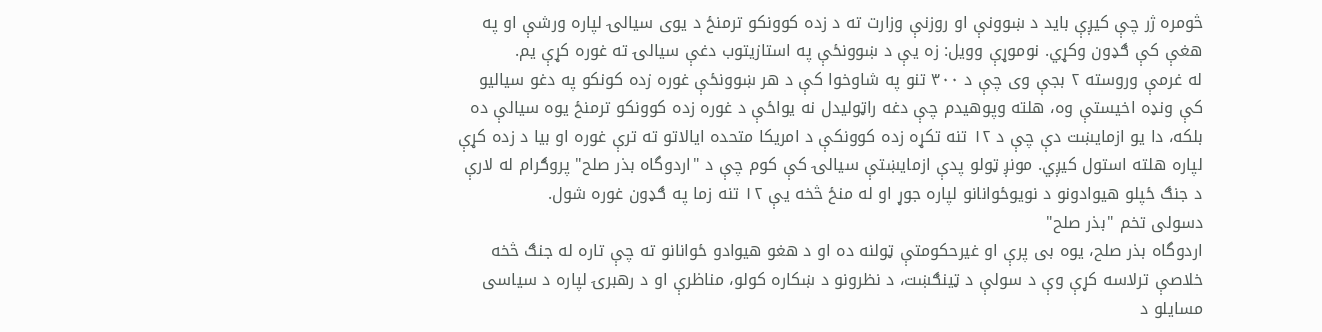څومره ژر چې کیږې باید د ښوونې او روزنې وزارت ته د زده کوونکو ترمنځ د یوی سیالۍ لپاره ورشې او په هغې کې ګډون وکړي. نوموړې وویل: زه یې د ښوونځې په استازیتوب دغې سیالۍ ته غوره کړې یم.
له غرمې وروسته ۲ بجې وی چې د ۳۰۰ تنو په شاوخوا کې د هر ښوونځې غوره زده کونکو په دغو سیالیو کې ونډه اخیستې وه، هلته وپوهیدم چې دغه راټولیدل نه یواځې د غوره زده کوونکو ترمنځ یوه سیالې ده بلکه، دا یو ازمایښت دې چې د ۱۲ تنه تکړه زده کوونکې د امریکا متحده ایالاتو ته ترې غوره او بیا د زده کړې لپاره هلته استول کیږي. مونږ ټولو پدې ازمایښتې سیالۍ کې کوم چې د "اردوگاه بذر صلح" پروګرام له لارې د جنګ ځپلو هیوادونو د نویوځوانانو لپاره جوړ او له منځ څخه یې ۱۲ تنه زما په ګډون غوره شول.
دسولی تخم "بذر صلح"
اردوگاه بذر صلح، یوه بی پرې او غیرحکومتې ټولنه ده او د هغو هیوادو ځوانانو ته چې تاره له جنګ څخه خلاصې ترلاسه کړې وې د سولې د ټینګښت، د نظرونو د ښکاره کولو، مناظرې او د رهبرۍ لپاره د سیاسی مسایلو د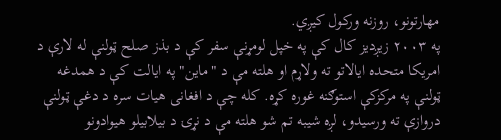مهارتونو، روزنه ورکول کیږي.
په ۲۰۰۳ زیږدیز کال کې په خپل لومړنې سفر کې د بذز صلح ټولنې له لارې د امریکا متحده ایالاتو ته ولاړم او هلته مې د "ماین" په ایالت کې د همدغه ټولنې په مرکزکې استوګنه غوره کړه. کله چې د افغانی هیات سره د دغې ټولنې دروازې ته ورسیدو، لږه شیبه تم شو هلته مې د نړۍ د بیلابیلو هیوادونو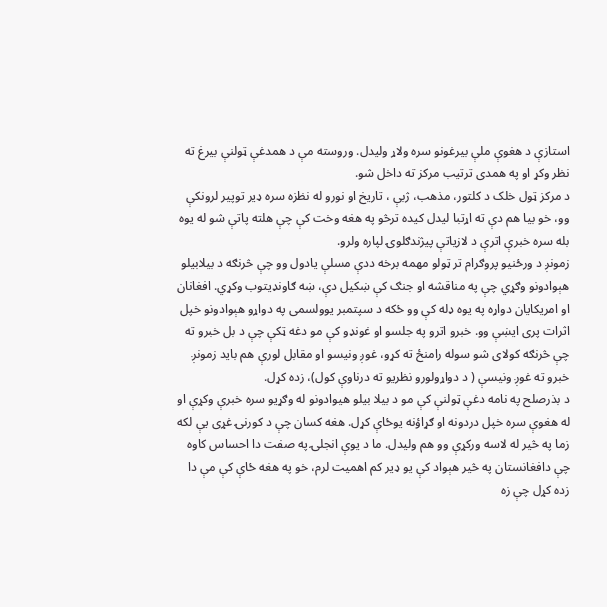استازې د هغوې ملې بیرغونو سره ولاړ ولیدل. وروسته مې د همدغې ټولنې بیرغ ته نظر وکړ او په همدی ترتیب مرکز ته داخل شو.
د مرکز ټول خلک د کلتور، مذهب، ژبې ، تاریخ او نورو له نظزه سره ډیر توپیر لرونکې وو، خو بیا هم دې ته اړتبا لیدل کیده ترڅو په هغه وخت کې چې هلته پاتې شو له یوه بله سره خبرې اترې د لازیاتې پیژندګلوۍ لپاره ولرو.
زمونږ د ورځنیو پروګرام تر ټولو مهمه برخه ددې مسلې یادول وو چې څرنګه د بیلابیلو هېوادونو وګړي چې په مناقشه او جنګ کې ښکیل دې، ښه ګاونډیتوب وکړي. افغانان او امریکایان دواړه په یوه ډله کې وو ځکه د سپتمبر یوولسمی په دواړو هېوادونو خپل اثرات پری ایښې وو. خبرو اترو په جلسو او غونډو کې مو دغه ټکې چې د بل خبرو ته چې څرنګه کولای شو سوله رامنځ ته کړو، غوږ ونیسو او مقابل لورې هم باید زمونږ خبرو ته غوږ ونیسې ( د دواړولورو نظریو ته درناوې کول)، زده کړل.
د بذرصلح په نامه دغې ټولنې کې مو د بیلا بیلو هیوادونو له وګړیو سره خبرې وکړې او له هغوې سره خپل دردونه او ګړاؤنه یوځاې کړل. هغه کسان چې د کورنۍ غړی یې لکه زما په څير له لاسه ورکړې وو هم ولیدل. ما د یوې انجلۍ په صفت دا احساس کاوه چې دافغانستان په څير هېواد کې یو ډیر کم اهمیت لرم، خو په هغه ځاې کې مې دا زده کړل چې زه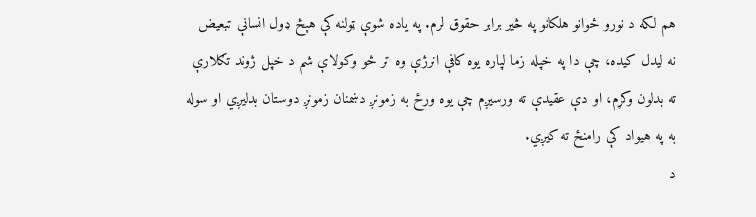هم لکه د نورو ځوانو هلکانو په څیر برابر حقوق لرم. په یاده شوې ټولنه کې هېڅ ډول انسانې تبعیض نه لیدل کیده، چې دا په خپله زما لپاره یوه کافې انرژې وه تر څو وکولاې شم د خپل ژوند تګلارې ته بدلون وکړم، او دې عقیدې ته ورسیږم چې یوه ورځ به زمونږ دښمنان زمونږ دوستان بدلیږي او سوله به په هیواد کې رامنځ ته کیږي.
د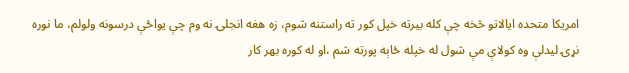امریکا متحده ایالاتو څخه چې کله بیرته خپل کور ته راستنه شوم، زه هغه انجلۍ نه وم چې یواځې درسونه ولولم، ما نوره نړۍ لیدلې وه کولاې مې شول له خپله ځاېه پورته شم ،او له کوره بهر کار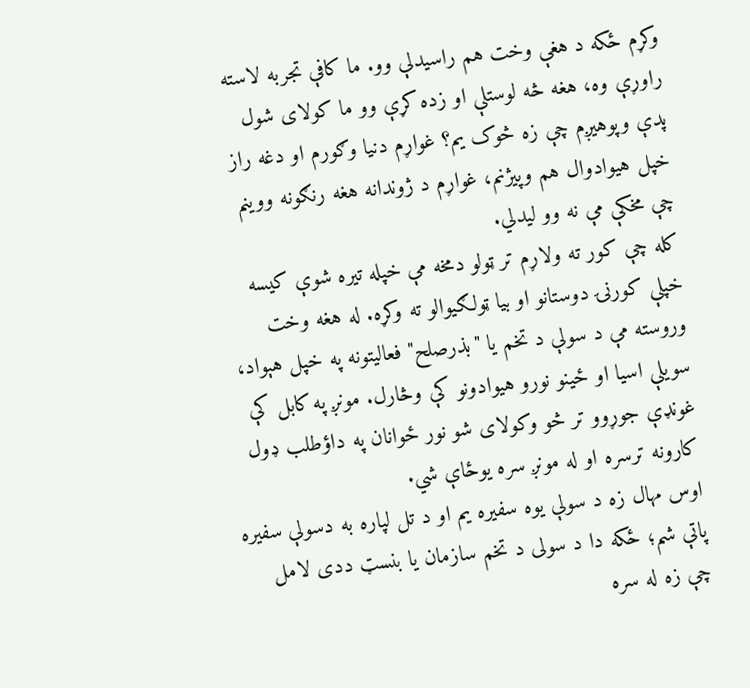وکړم ځکه د هغې وخت هم راسیدلې وو. ما کافې تجربه لاسته راوړې وه، هغه څه لوستلې او زده کړې وو ما کولای شول پدې وپوهیږم چې زه څوک یم؟ غواړم دنیا وګورم او دغه راز خپل هیوادوال هم وپيژنم، غواړم د ژوندانه هغه رنګونه ووینم چې مخکې مې نه وو لیدلي.
کله چې کور ته ولاړم تر ټولو دمخه مې خپله تیره شوې کیسه خپلې کورنۍ دوستانو او بیا ټولګیوالو ته وکړه. له هغه وخت وروسته مې د سولې د تخم یا "بذرصلح" فعالیتونه په خپل هېواد، سویلې اسیا او ځینو نورو هیوادونو کې وڅارل. مونږ په کابل کې غونډې جوړوو تر څو وکولای شو نور ځوانان په داؤطلب ډول کارونه ترسره او له مونږ سره یوځاې شي.
اوس مهال زه د سولې یوه سفیره یم او د تل لپاره به دسولې سفیره پاتې شم؛ ځکه دا د سولی د تخم سازمان یا بنسټ ددی لامل چې زه له سره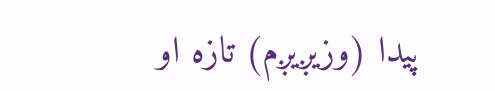پیدا (وزیږیږم) تازه او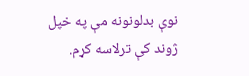نوې بدلونونه مې په خپل ژوند کې ترلاسه کړم.